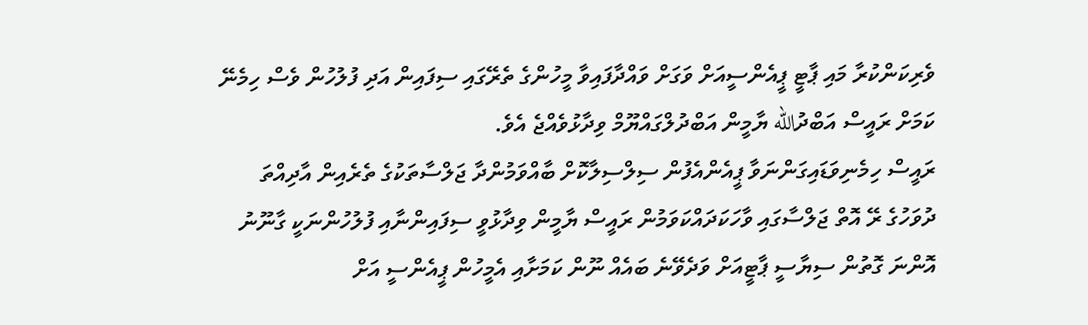ވެރިކަންކުރާ މައި ޕާޓީ ޕީއެންސީއަށް ވަގަށް ވައްދާފައިވާ މީހުންގެ ތެރޭގައި ސިފައިން އަދި ފުލުހުން ވެސް ހިމެނޭ ކަމަށް ރައީސް އަބްދުالله ޔާމީން އަބްދުލްގައްޔޫމް ވިދާޅުވެއްޖެ އެވެ.
ރައީސް ހިމެނިވަޑައިގަންނަވާ ޕީއެންއެފުން ސިލްސިލާކޮށް ބާއްވަމުންދާ ޖަލްސާތަކުގެ ތެރެއިން އާދިއްތަ ދުވަހުގެ ރޭ އޮތް ޖަލްސާގައި ވާހަކަދައްކަވަމުން ރައީސް ޔާމީން ވިދާޅުވީ ސިފައިންނާއި ފުލުހުންނަކީ ގާނޫނު އޮންނަ ގޮތުން ސިޔާސީ ޕާޓީއަށް ވަދެވޭނެ ބައެއް ނޫން ކަމަށާއި އެމީހުން ޕީއެންސީ އަށް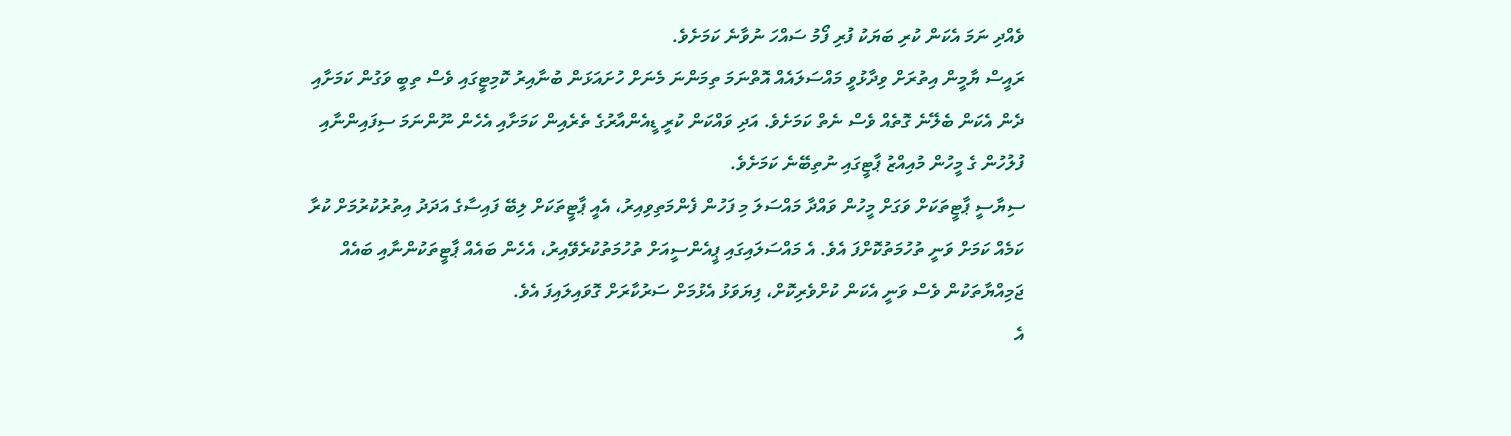ވެއްދި ނަމަ އެކަން ކުރި ބަޔަކު ފުރި ފޯމު ސައްހަ ނުވާނެ ކަމަށެވެ.
ރައީސް ޔާމީން އިތުރަށް ވިދާޅުވީ މައްސަލައެއް އޮތްނަމަ ތިމަންނަ މެނަށް ހުށައަޅަން ބުނާއިރު ކޮމިޓީގައި ވެސް ތިބީ ވަގުން ކަމަށާއި ދެން އެކަން ބެލޭނެ ގޮތެއް ވެސް ނެތް ކަމަށެވެ. އަދި ވައްކަން ކުރީ ޑީއެންއާރުގެ ތެރެއިން ކަމަށާއި އެހެން ނޫންނަމަ ސިފައިންނާއި ފުލުހުން ގެ މީހުން މުއިއްޒު ޕާޓީގައި ނުތިބޭނެ ކަމަށެވެ.
ސިޔާސީ ޕާޓީތަކަށް ވަގަށް މީހުން ވައްދާ މައްސަލަ މި ފަހުން ފެންމަތިވިއިރު، އެއީ ޕާޓީތަކަށް ލިބޭ ފައިސާގެ އަދަދު އިތުރުކުރުމަށް ކުރާ ކަމެއް ކަމަށް ވަނީ ތުހުމަތުކޮށްފަ އެވެ. އެ މައްސަލައިގައި ޕީއެންސީއަށް ތުހުމަތުކުރެވޭއިރު، އެހެން ބައެއް ޕާޓީތަކުންނާއި ބައެއް ޖަމިއްޔާތަކުން ވެސް ވަނީ އެކަން ކުށްވެރިކޮށް، ފިޔަވަޅު އެޅުމަށް ސަރުކާރަށް ގޮވައިލައިފަ އެވެ.
އެ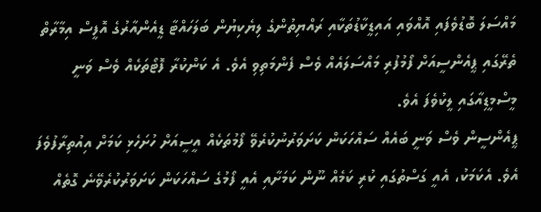މައްސަލަ ބޮޑުވެފައި އޮއްވައި އައިޑީކާޑުތަކާއި ރައްޔިތުންގެ ލިޔެކިޔުން ބަލަހައްޓާ ޑީއެންއާރުގެ އޮފީސް އިމާރާތް ތެރޭގައި ޕީއެންސީއަށް ފޯމުފުރި މައްސަލައެއް ވެސް ފެންމަތިވި އެވެ. އެ ކަންކުރާ ފޮޓޯތަކެއް ވެސް ވަނީ މީސްމީޑިއާގައި ލީކުވެފަ އެވެ.
ޕީއެންސީން ވެސް ވަނީ ބައެއް ސައްހަކަން ކަށަވަރުނުކުރެވޭ ފޯމުތަކެއް އީސީއަށް ހުށަހެޅި ކަމަށް އިއުތިރާފުވެފަ އެވެ. އެކަމަކު، އެއީ ގަސްތުގައި ކުރި ކަމެއް ނޫން ކަމަށާއި އެއީ ފޯމުގެ ސައްހަކަން ކަށަވަރުކުރެވޭނެ ގޮތެއް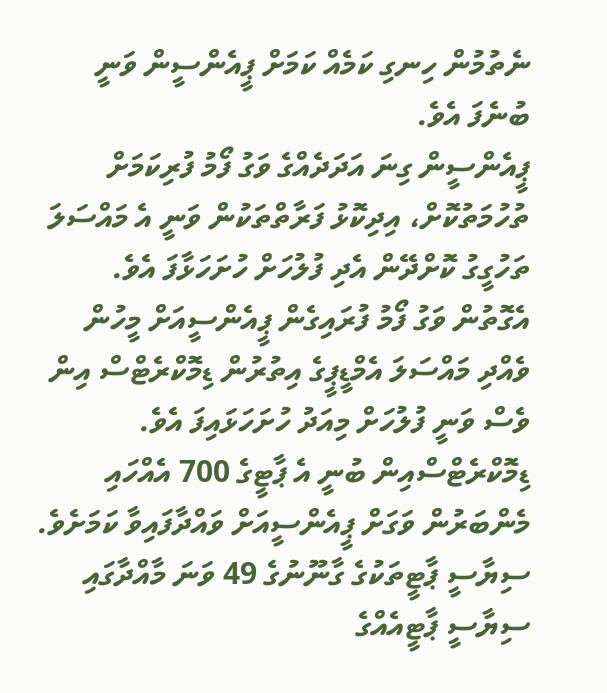ނެތުމުން ހިނގި ކަމެއް ކަމަށް ޕީއެންސީން ވަނީ ބުނެފަ އެވެ.
ޕީއެންސީން ގިނަ އަދަދެއްގެ ވަގު ފޯމު ފުރިކަމަށް ތުހުމަތުކޮށް، އިދިކޮޅު ފަރާތްތަކުން ވަނީ އެ މައްސަލަ ތަހުގީގު ކޮށްދޭން އެދި ފުލުހަށް ހުށަހަޅާފަ އެވެ. އެގޮތުން ވަގު ފޯމު ފުރައިގެން ޕީއެންސީއަށް މީހުން ވެއްދި މައްސަލަ އެމްޑީޕީގެ އިތުރުން ޑިމޮކްރެޓްސް އިން ވެސް ވަނީ ފުލުހަށް މިއަދު ހުށަހަޅައިފަ އެވެ. ޑިމޮކްރެޓްސްއިން ބުނީ އެ ޕާޓީގެ 700 އެއްހައި މެންބަރުން ވަގަށް ޕީއެންސީއަށް ވައްދާފައިވާ ކަމަށެވެ.
ސިޔާސީ ޕާޓީތަކުގެ ގާނޫނުގެ 49 ވަނަ މާއްދާގައި ސިޔާސީ ޕާޓީއެއްގެ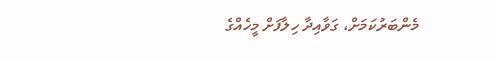މެންބަރުކަމަށް، ގަވާއިދާ ހިލާފަށް މީހެއްގެ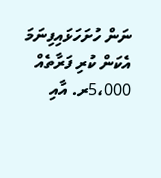ނަން ހުށަހަޅައިފިނަމަ އެކަން ކުރި ފަރާތެއް 5،000ރ. އާއި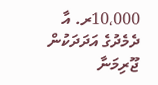10،000ރ. އާ ދެމެދުގެ އަދަދަކުން ޖޫރިމަނާ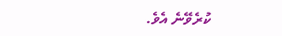ކުރެވޭނެ އެވެ.